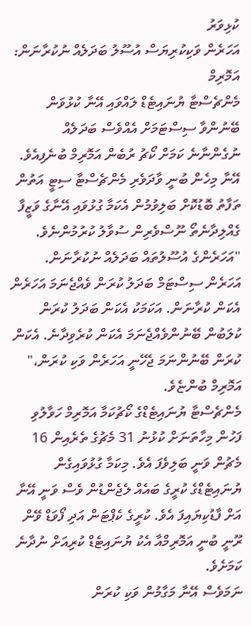ކުޅިވަރު
އަހަރެން ވަކިކުރިޔަސް އުސޫލު ބަދަލެއް ނުކުރާނަން: އަމޮރިމް
މެންޗެސްޓާ ޔުނައިޓެޑް ލައްވައި އޭނާ ކުޅުވަން ބޭނުންވާ ސިސްޓަމަށް އެއްވެސް ބަދަލެއް ނުގެންނާނެ ކަމަށް ކޯޗު ރުބެން އަމޮރިމް ބުނެފިއެވެ.
އޭނާ މިހެން ބުނީ ވާދަވެރި މެންޗެސްޓާ ސިޓީ އަތުން ތަފާތު ބޮޑުކޮށް ބަލިވުމުން އެކަމާ ގުޅުވައި އޭނާގެ ވަޒީފާ ގެއްލިދާނެތޯ ނޫސްވެރިން ސުވާލު ކުރުމުންނެވެ.
"އަހަރެންގެ އުސޫލުތައް ބަދަލެއް ނުކުރާނަން. އަހަރެން ސިސްޓަމް ބަދަލު ކުރަން ވެއްޖެނަމަ އަހަރެން އެކަން ކުރާނަން. އަކަމަކު އެކަން ބަދަލު ކުރަން ކުލަބުން ބޭނުންވެއްޖެނަމަ އެކަން ކުރެވިދާނެ. އެކަން ކުރަން ބޭނުންނަމަ ޖެހޭނީ އަހަރެން ވަކި ކުރަން،" އަމޮރިމް ބުންޏެވެ.
މެންޗެސްޓާ ޔުނައިޓެޑްގެ ކޯޗުކަމާ އަމޮރިމް ހަވާލުވި ފަހުން މިހާތަނަށް ކުޅުނު 31 މެޗުގެ ތެރެއިން 16 މެޗުން ވަނީ ބަލިވެފަ އެވެ. މިކަމާ ގުޅުވައިގެން ޔުނައިޓެޑްގެ ކުރީގެ ބައެއް ލެޖެންޑުން ވެސް ވަނީ އޭނާ އަށް ފާޑުކިޔައިފަ އެވެ. ކުރީގެ ކެޕްޓަން އަދި ފޯވަޑް ވޭން ރޫނީ ބުނީ އަމޮރިމްއާ އެކު ޔުނައިޓެޑް ކުރިއަށް ނުދާނެ ކަމަށެވެ.
ނަމަވެސް އޭނާ މަގާމުން ވަކި ކުރަން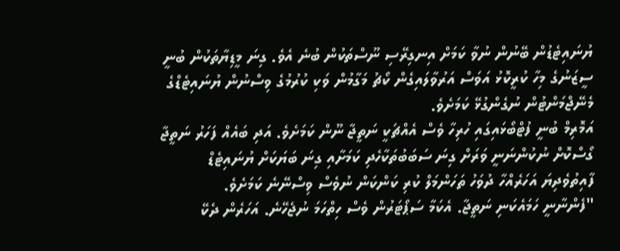ޔުނައިޓެޑުން ބޭނުން ނުވާ ކަމަށް އިނގިރޭސި ނޫސްތަކުން ބުނެ އެވެ. ގިނަ މީޑިޔާތަކުން ބުނީ ސީޒަނުގެ މިހާ ކުރީކޮޅު އަވަސް އަރުވާލައިގެން ކޯޗު މަގާމުން ވަކި ކުރުމުގެ ވިސްނުން ޔުނައިޓެޑްގެ މެނޭޖްމަންޓުން ނުގެންގުޅޭ ކަމަށެވެ.
އަމޮރިމް ބުނީ ފުޓްބޯޅައިގައި ހުރިހާ ވެސް އެއްޗަކީ ނަތީޖާ ނޫން ކަމަށެވެ. އަދި ބައެއް ފަހަރު ނަތީޖާ ގޯސްކޮށް ނުކުންނަނީ ވަރަށް ގިނަ ސަބަބުތަކާހެދި ކަމަށާއި ގިނަ ބަޔަކަށް ޔުނައިޓެޑް ފާއިތުވެދިޔަ އަހަރެއްހާ ދުވަހު ތަހަންމަލް ކުރި ކަންކަން ނުވެސް ވިސްނޭނެ ކަމަށެވެ.
"ފެންނާނީ ހަމައެކަނި ނަތީޖާ. އެކަމާ ސަޕޯޓަރުން ވެސް ހިތްހަމަ ނުޖެހޭނެ. އަހަރެން ދެކޭ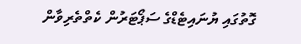ގޮތުގައި ޔުނައިޓެޑްގެ ސަޕޯޓަރުން ކެތްތެރިވާން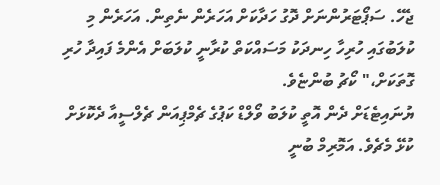ޖެހޭ. ސަޕޯޓަރުންނަށް ދޮގު ހަދާކަށް އަހަރެން ނެތިން. އަހަރެން މި ކުލަބުގައި ހުރިހާ ހިނދަކު މަސައްކަތް ކުރާނީ ކުލަބަށް އެންމެ ފައިދާ ހުރި ގޮތަކަށް،" ކޯޗު ބުންޏެވެ.
ޔުނައިޓެޑަށް ދެން އޮތީ ކުލަބު ވޯލްޑް ކަޕުގެ ޗެމްޕިއަން ޗެލްސީއާ ދެކޮޅަށް ކުޅޭ މެޗެވެ. އަމޮރިމް ބުނީ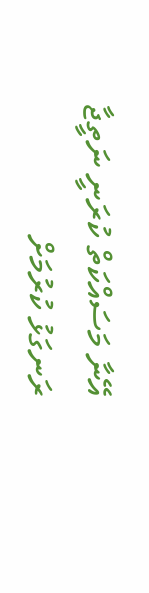އޭނާ މަސައްކަތް ކުރަނީ ނަތީޖާ ރަނގަޅު ކުރުމަށް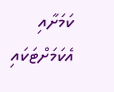ކަމަށާއި އެކަމަށްޓަކައި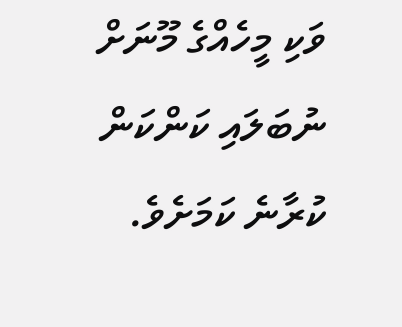ވަކި މީހެއްގެ މޫނަށް ނުބަލައި ކަންކަން ކުރާނެ ކަމަށެވެ.